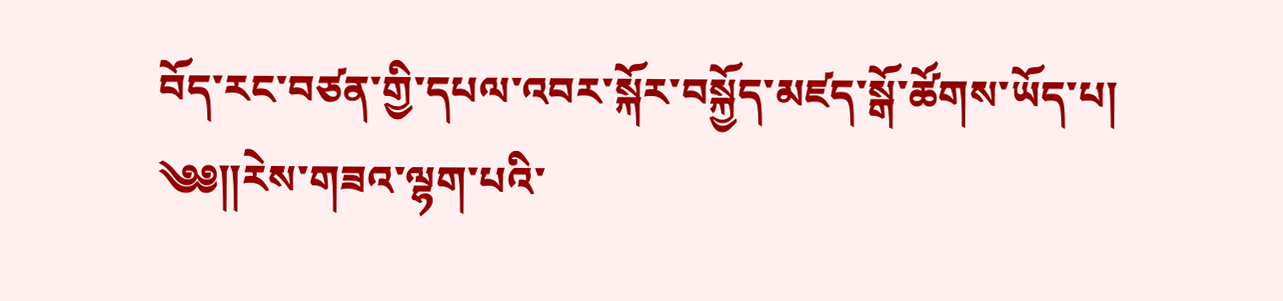བོད་རང་བཙན་གྱི་དཔལ་འབར་སྐོར་བསྐྱོད་མཛད་སྒོ་ཚོགས་ཡོད་པ།
༄༅༎རེས་གཟའ་ལྷག་པའི་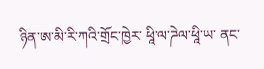ཉིན་ཨ་མི་རི་ཀའི་གྲོང་ཁྱེར་ ཕཱི་ལ་ཌེལ་ཕཱི་ཡ་ ནང་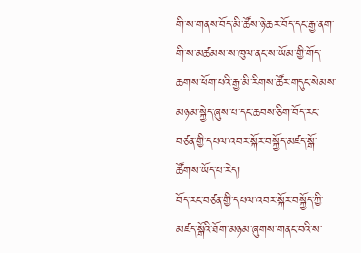གི་ས་གནས་བོད་མི་ཚོས་ཉེ་ཆར་བོད་དང་རྒྱ་ནག་གི་ས་མཚམས་ས་ཁུལ་ནང་ས་ཡོམ་གྱི་གོད་ཆགས་ཕོག་པའི་རྒྱ་མི་རིགས་ཚོར་གདུང་སེམས་མཉམ་སྐྱེད་ཞུས་པ་དང་ཆབས་ཅིག་བོད་རང་བཙན་གྱི་དཔལ་འབར་སྐོར་བསྐྱོད་མཛད་སྒོ་ཚོགས་ཡོད་པ་རེད།
བོད་རང་བཙན་གྱི་དཔལ་འབར་སྐོར་བསྐྱོད་ཀྱི་མཛད་སྒོའི་ཐོག་མཉམ་ཞུགས་གནང་བའི་ས་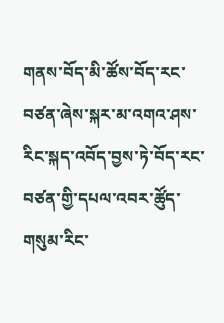གནས་བོད་མི་ཚོས་བོད་རང་བཙན་ཞེས་སྐར་མ་འགའ་ཤས་རིང་སྐད་འབོད་བྱས་ཏེ་བོད་རང་བཙན་གྱི་དཔལ་འབར་ཚོུད་གསུམ་རིང་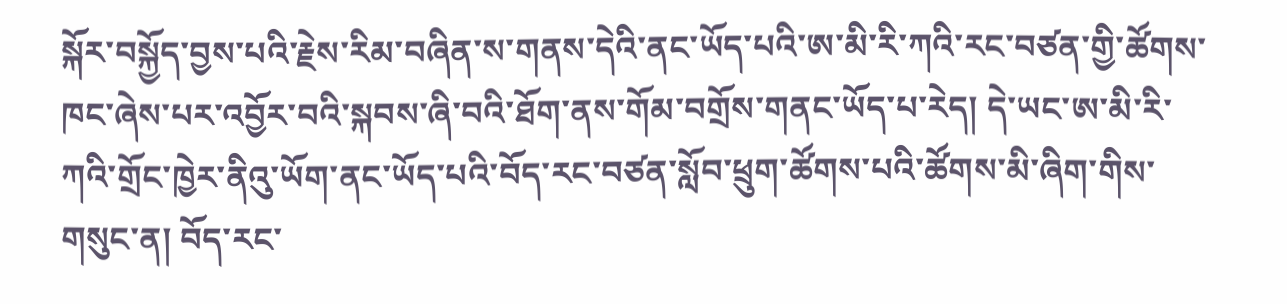སྐོར་བསྐྱོད་བྱས་པའི་རྗེས་རིམ་བཞིན་ས་གནས་དེའི་ནང་ཡོད་པའི་ཨ་མི་རི་ཀའི་རང་བཙན་གྱི་ཚོགས་ཁང་ཞེས་པར་འབྱོར་བའི་སྐབས་ཞི་བའི་ཐོག་ནས་གོམ་བགྲོས་གནང་ཡོད་པ་རེད། དེ་ཡང་ཨ་མི་རི་ཀའི་གྲོང་ཁྱེར་ནིའུ་ཡོག་ནང་ཡོད་པའི་བོད་རང་བཙན་སློབ་ཕྲུག་ཚོགས་པའི་ཚོགས་མི་ཞིག་གིས་གསུང་ན། བོད་རང་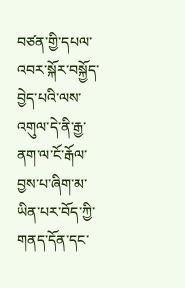བཙན་གྱི་དཔལ་འབར་སྐོར་བསྐྱོད་བྱེད་པའི་ལས་འགུལ་དེ་ནི་རྒྱ་ནག་ལ་ངོ་རྒོལ་བྱས་པ་ཞིག་མ་ཡིན་པར་བོད་ཀྱི་གནད་དོན་དང་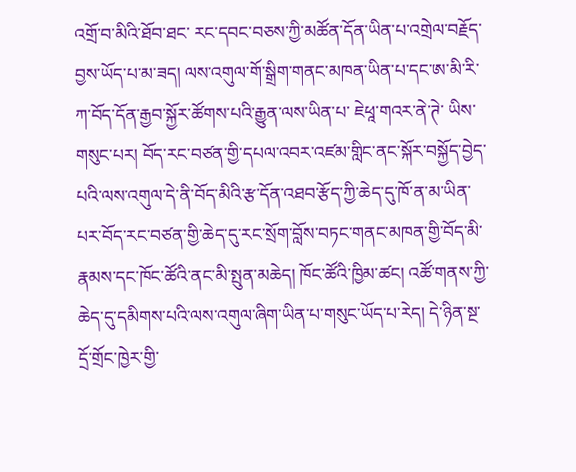འགྲོ་བ་མིའི་ཐོབ་ཐང་ རང་དབང་བཅས་ཀྱི་མཚོན་དོན་ཡིན་པ་འགྲེལ་བརྗོད་བྱས་ཡོད་པ་མ་ཟད། ལས་འགུལ་གོ་སྒྲིག་གནང་མཁན་ཡིན་པ་དང་ཨ་མི་རི་ཀ་བོད་དོན་རྒྱབ་སྐྱོར་ཚོགས་པའི་རྒྱུན་ལས་ཡིན་པ་ ཇེཕཱ་གའར་ནེ་ཊེ་ ཡིས་གསུང་པར། བོད་རང་བཙན་གྱི་དཔལ་འབར་འཛམ་གླིང་ནང་སྐོར་བསྐྱོད་བྱེད་པའི་ལས་འགུལ་དེ་ནི་བོད་མིའི་རྩ་དོན་འཐབ་རྩོད་ཀྱི་ཆེད་དུ་ཁོ་ན་མ་ཡིན་པར་བོད་རང་བཙན་གྱི་ཆེད་དུ་རང་སྲོག་བློས་བཏང་གནང་མཁན་གྱི་བོད་མི་རྣམས་དང་ཁོང་ཚོའི་ནང་མི་སྤུན་མཆེད། ཁོང་ཚོའི་ཁྱིམ་ཚང། འཚོ་གནས་ཀྱི་ཆེད་དུ་དམིགས་པའི་ལས་འགུལ་ཞིག་ཡིན་པ་གསུང་ཡོད་པ་རེད། དེ་ཉིན་སྔ་དྲོ་གྲོང་ཁྱེར་གྱི་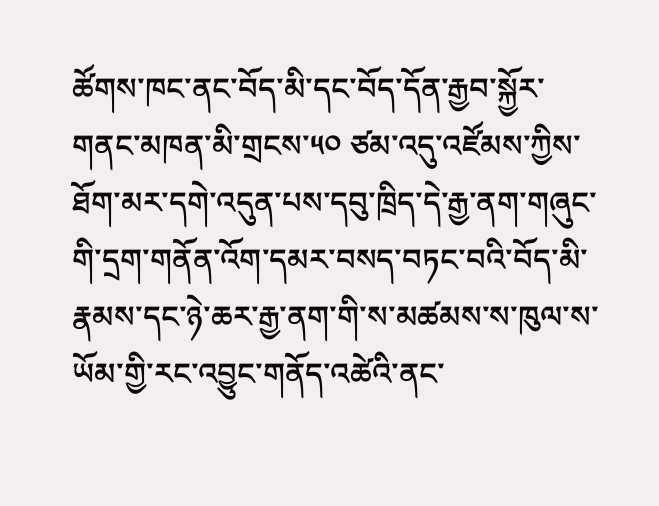ཚོགས་ཁང་ནང་བོད་མི་དང་བོད་དོན་རྒྱབ་སྐྱོར་གནང་མཁན་མི་གྲངས་༥༠ ཙམ་འདུ་འཛོམས་ཀྱིས་ཐོག་མར་དགེ་འདུན་པས་དབུ་ཁྲིད་དེ་རྒྱ་ནག་གཞུང་གི་དྲག་གནོན་འོག་དམར་བསད་བཏང་བའི་བོད་མི་རྣམས་དང་ཉེ་ཆར་རྒྱ་ནག་གི་ས་མཚམས་ས་ཁུལ་ས་ཡོམ་གྱི་རང་འབྱུང་གནོད་འཚེའི་ནང་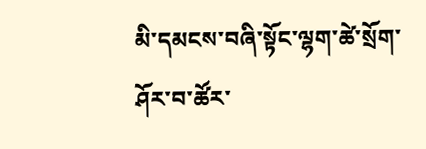མི་དམངས་བཞི་སྟོང་ལྷག་ཚེ་སྲོག་ཤོར་བ་ཚོར་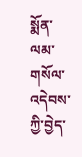སྨོན་ལམ་གསོལ་འདེབས་ཀྱི་བྱེད་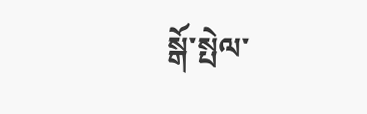སྒོ་སྤེལ་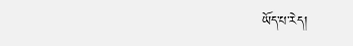ཡོད་པ་རེད།